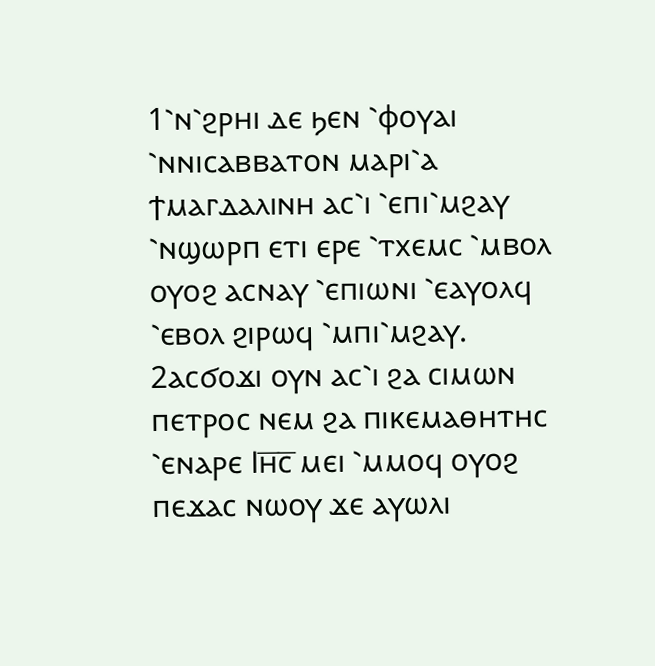1⳿ⲛ⳿ϩⲣⲏⲓ ⲇⲉ ϧⲉⲛ ⳿ⲫⲟⲩⲁⲓ ⳿ⲛⲛⲓⲥⲁⲃⲃⲁⲧⲟⲛ ⲙⲁⲣⲓ⳿ⲁ ϯⲙⲁⲅⲇⲁⲗⲓⲛⲏ ⲁⲥ⳿ⲓ ⳿ⲉⲡⲓ⳿ⲙϩⲁⲩ ⳿ⲛϣⲱⲣⲡ ⲉⲧⲓ ⲉⲣⲉ ⳿ⲧⲭⲉⲙⲥ ⳿ⲙⲃⲟⲗ ⲟⲩⲟϩ ⲁⲥⲛⲁⲩ ⳿ⲉⲡⲓⲱⲛⲓ ⳿ⲉⲁⲩⲟⲗϥ ⳿ⲉⲃⲟⲗ ϩⲓⲣⲱϥ ⳿ⲙⲡⲓ⳿ⲙϩⲁⲩ.
2ⲁⲥϭⲟϫⲓ ⲟⲩⲛ ⲁⲥ⳿ⲓ ϩⲁ ⲥⲓⲙⲱⲛ ⲡⲉⲧⲣⲟⲥ ⲛⲉⲙ ϩⲁ ⲡⲓⲕⲉⲙⲁⲑⲏⲧⲏⲥ ⳿ⲉⲛⲁⲣⲉ Ⲓⲏ̅ⲥ̅ ⲙⲉⲓ ⳿ⲙⲙⲟϥ ⲟⲩⲟϩ ⲡⲉϫⲁⲥ ⲛⲱⲟⲩ ϫⲉ ⲁⲩⲱⲗⲓ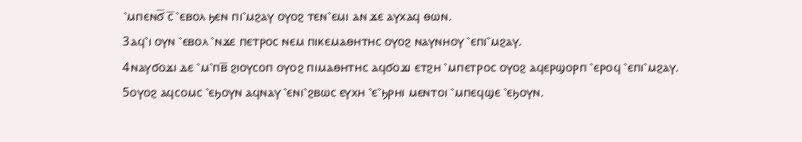⳿ⲙⲡⲉⲛϭ̅ ⲥ̅ ⳿ⲉⲃⲟⲗ ϧⲉⲛ ⲡⲓ⳿ⲙϩⲁⲩ ⲟⲩⲟϩ ⲧⲉⲛ⳿ⲉⲙⲓ ⲁⲛ ϫⲉ ⲁⲩⲭⲁϥ ⲑⲱⲛ.
3ⲁϥ⳿ⲓ ⲟⲩⲛ ⳿ⲉⲃⲟⲗ ⳿ⲛϫⲉ ⲡⲉⲧⲣⲟⲥ ⲛⲉⲙ ⲡⲓⲕⲉⲙⲁⲑⲏⲧⲏⲥ ⲟⲩⲟϩ ⲛⲁⲩⲛⲏⲟⲩ ⳿ⲉⲡⲓ⳿ⲙϩⲁⲩ.
4ⲛⲁⲩϭⲟϫⲓ ⲇⲉ ⳿ⲙ⳿ⲡⲃ̅ ϩⲓⲟⲩⲥⲟⲡ ⲟⲩⲟϩ ⲡⲓⲙⲁⲑⲏⲧⲏⲥ ⲁϥϭⲟϫⲓ ⲉⲧϩⲏ ⳿ⲙⲡⲉⲧⲣⲟⲥ ⲟⲩⲟϩ ⲁϥⲉⲣϣⲟⲣⲡ ⳿ⲉⲣⲟϥ ⳿ⲉⲡⲓ⳿ⲙϩⲁⲩ.
5ⲟⲩⲟϩ ⲁϥⲥⲟⲙⲥ ⳿ⲉϧⲟⲩⲛ ⲁϥⲛⲁⲩ ⳿ⲉⲛⲓ⳿ϩⲃⲱⲥ ⲉⲩⲭⲏ ⳿ⲉ⳿ϧⲣⲏⲓ ⲙⲉⲛⲧⲟⲓ ⳿ⲙⲡⲉϥϣⲉ ⳿ⲉϧⲟⲩⲛ.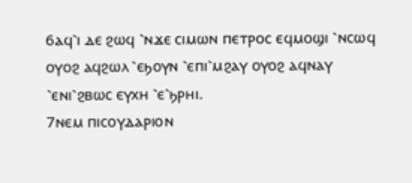6ⲁϥ⳿ⲓ ⲇⲉ ϩⲱϥ ⳿ⲛϫⲉ ⲥⲓⲙⲱⲛ ⲡⲉⲧⲣⲟⲥ ⲉϥⲙⲟϣⲓ ⳿ⲛⲥⲱϥ ⲟⲩⲟϩ ⲁϥϩⲱⲗ ⳿ⲉϧⲟⲩⲛ ⳿ⲉⲡⲓ⳿ⲙϩⲁⲩ ⲟⲩⲟϩ ⲁϥⲛⲁⲩ ⳿ⲉⲛⲓ⳿ϩⲃⲱⲥ ⲉⲩⲭⲏ ⳿ⲉ⳿ϧⲣⲏⲓ.
7ⲛⲉⲙ ⲡⲓⲥⲟⲩⲇⲁⲣⲓⲟⲛ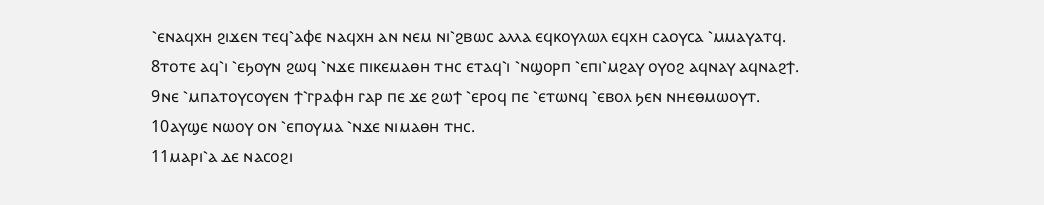⳿ⲉⲛⲁϥⲭⲏ ϩⲓϫⲉⲛ ⲧⲉϥ⳿ⲁⲫⲉ ⲛⲁϥⲭⲏ ⲁⲛ ⲛⲉⲙ ⲛⲓ⳿ϩⲃⲱⲥ ⲁⲗⲗⲁ ⲉϥⲕⲟⲩⲗⲱⲗ ⲉϥⲭⲏ ⲥⲁⲟⲩⲥⲁ ⳿ⲙⲙⲁⲩⲁⲧϥ.
8ⲧⲟⲧⲉ ⲁϥ⳿ⲓ ⳿ⲉϧⲟⲩⲛ ϩⲱϥ ⳿ⲛϫⲉ ⲡⲓⲕⲉⲙⲁⲑⲏ ⲧⲏⲥ ⲉⲧⲁϥ⳿ⲓ ⳿ⲛϣⲟⲣⲡ ⳿ⲉⲡⲓ⳿ⲙϩⲁⲩ ⲟⲩⲟϩ ⲁϥⲛⲁⲩ ⲁϥⲛⲁϩϯ.
9ⲛⲉ ⳿ⲙⲡⲁⲧⲟⲩⲥⲟⲩⲉⲛ ϯ⳿ⲅⲣⲁⲫⲏ ⲅⲁⲣ ⲡⲉ ϫⲉ ϩⲱϯ ⳿ⲉⲣⲟϥ ⲡⲉ ⳿ⲉⲧⲱⲛϥ ⳿ⲉⲃⲟⲗ ϧⲉⲛ ⲛⲏⲉⲑⲙⲱⲟⲩⲧ.
10ⲁⲩϣⲉ ⲛⲱⲟⲩ ⲟⲛ ⳿ⲉⲡⲟⲩⲙⲁ ⳿ⲛϫⲉ ⲛⲓⲙⲁⲑⲏ ⲧⲏⲥ.
11ⲙⲁⲣⲓ⳿ⲁ ⲇⲉ ⲛⲁⲥⲟϩⲓ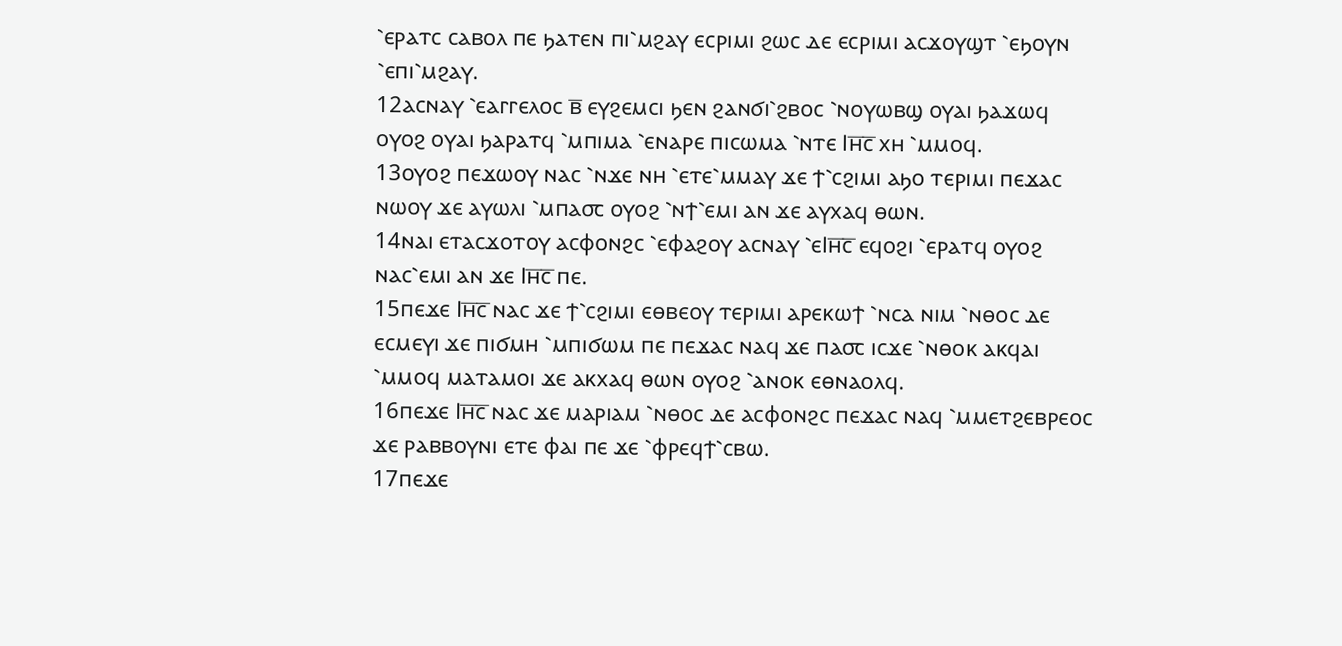⳿ⲉⲣⲁⲧⲥ ⲥⲁⲃⲟⲗ ⲡⲉ ϧⲁⲧⲉⲛ ⲡⲓ⳿ⲙϩⲁⲩ ⲉⲥⲣⲓⲙⲓ ϩⲱⲥ ⲇⲉ ⲉⲥⲣⲓⲙⲓ ⲁⲥϫⲟⲩϣⲧ ⳿ⲉϧⲟⲩⲛ ⳿ⲉⲡⲓ⳿ⲙϩⲁⲩ.
12ⲁⲥⲛⲁⲩ ⳿ⲉⲁⲅⲅⲉⲗⲟⲥ ⲃ̅ ⲉⲩϩⲉⲙⲥⲓ ϧⲉⲛ ϩⲁⲛϭⲓ⳿ϩⲃⲟⲥ ⳿ⲛⲟⲩⲱⲃϣ ⲟⲩⲁⲓ ϧⲁϫⲱϥ ⲟⲩⲟϩ ⲟⲩⲁⲓ ϧⲁⲣⲁⲧϥ ⳿ⲙⲡⲓⲙⲁ ⳿ⲉⲛⲁⲣⲉ ⲡⲓⲥⲱⲙⲁ ⳿ⲛⲧⲉ Ⲓⲏ̅ⲥ̅ ⲭⲏ ⳿ⲙⲙⲟϥ.
13ⲟⲩⲟϩ ⲡⲉϫⲱⲟⲩ ⲛⲁⲥ ⳿ⲛϫⲉ ⲛⲏ ⳿ⲉⲧⲉ⳿ⲙⲙⲁⲩ ϫⲉ ϯ⳿ⲥϩⲓⲙⲓ ⲁϧⲟ ⲧⲉⲣⲓⲙⲓ ⲡⲉϫⲁⲥ ⲛⲱⲟⲩ ϫⲉ ⲁⲩⲱⲗⲓ ⳿ⲙⲡⲁ⳪ ⲟⲩⲟϩ ⳿ⲛϯ⳿ⲉⲙⲓ ⲁⲛ ϫⲉ ⲁⲩⲭⲁϥ ⲑⲱⲛ.
14ⲛⲁⲓ ⲉⲧⲁⲥϫⲟⲧⲟⲩ ⲁⲥⲫⲟⲛϩⲥ ⳿ⲉⲫⲁϩⲟⲩ ⲁⲥⲛⲁⲩ ⳿ⲉⲒⲏ̅ⲥ̅ ⲉϥⲟϩⲓ ⳿ⲉⲣⲁⲧϥ ⲟⲩⲟϩ ⲛⲁⲥ⳿ⲉⲙⲓ ⲁⲛ ϫⲉ Ⲓⲏ̅ⲥ̅ ⲡⲉ.
15ⲡⲉϫⲉ Ⲓⲏ̅ⲥ̅ ⲛⲁⲥ ϫⲉ ϯ⳿ⲥϩⲓⲙⲓ ⲉⲑⲃⲉⲟⲩ ⲧⲉⲣⲓⲙⲓ ⲁⲣⲉⲕⲱϯ ⳿ⲛⲥⲁ ⲛⲓⲙ ⳿ⲛⲑⲟⲥ ⲇⲉ ⲉⲥⲙⲉⲩⲓ ϫⲉ ⲡⲓϭⲙⲏ ⳿ⲙⲡⲓϭⲱⲙ ⲡⲉ ⲡⲉϫⲁⲥ ⲛⲁϥ ϫⲉ ⲡⲁ⳪ ⲓⲥϫⲉ ⳿ⲛⲑⲟⲕ ⲁⲕϥⲁⲓ ⳿ⲙⲙⲟϥ ⲙⲁⲧⲁⲙⲟⲓ ϫⲉ ⲁⲕⲭⲁϥ ⲑⲱⲛ ⲟⲩⲟϩ ⳿ⲁⲛⲟⲕ ⲉⲑⲛⲁⲟⲗϥ.
16ⲡⲉϫⲉ Ⲓⲏ̅ⲥ̅ ⲛⲁⲥ ϫⲉ ⲙⲁⲣⲓⲁⲙ ⳿ⲛⲑⲟⲥ ⲇⲉ ⲁⲥⲫⲟⲛϩⲥ ⲡⲉϫⲁⲥ ⲛⲁϥ ⳿ⲙⲙⲉⲧϩⲉⲃⲣⲉⲟⲥ ϫⲉ ⲣⲁⲃⲃⲟⲩⲛⲓ ⲉⲧⲉ ⲫⲁⲓ ⲡⲉ ϫⲉ ⳿ⲫⲣⲉϥϯ⳿ⲥⲃⲱ.
17ⲡⲉϫⲉ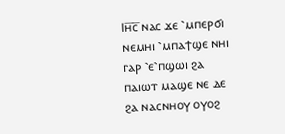Ⲓⲏ̅ⲥ̅ ⲛⲁⲥ ϫⲉ ⳿ⲙⲡⲉⲣϭⲓ ⲛⲉⲙⲏⲓ ⳿ⲙⲡⲁϯϣⲉ ⲛⲏⲓ ⲅⲁⲣ ⳿ⲉ⳿ⲡϣⲱⲓ ϩⲁ ⲡⲁⲓⲱⲧ ⲙⲁϣⲉ ⲛⲉ ⲇⲉ ϩⲁ ⲛⲁⲥⲛⲏⲟⲩ ⲟⲩⲟϩ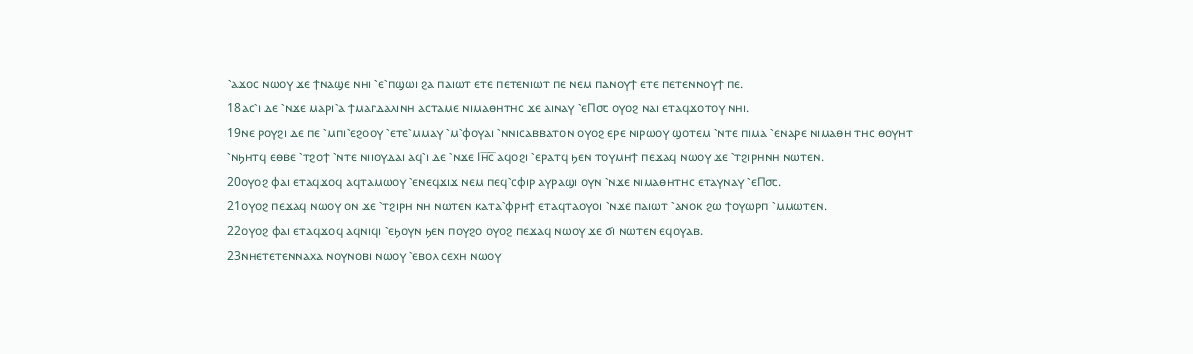⳿ⲁϫⲟⲥ ⲛⲱⲟⲩ ϫⲉ ϯⲛⲁϣⲉ ⲛⲏⲓ ⳿ⲉ⳿ⲡϣⲱⲓ ϩⲁ ⲡⲁⲓⲱⲧ ⲉⲧⲉ ⲡⲉⲧⲉⲛⲓⲱⲧ ⲡⲉ ⲛⲉⲙ ⲡⲁⲛⲟⲩϯ ⲉⲧⲉ ⲡⲉⲧⲉⲛⲛⲟⲩϯ ⲡⲉ.
18ⲁⲥ⳿ⲓ ⲇⲉ ⳿ⲛϫⲉ ⲙⲁⲣⲓ⳿ⲁ ϯⲙⲁⲅⲇⲁⲗⲓⲛⲏ ⲁⲥⲧⲁⲙⲉ ⲛⲓⲙⲁⲑⲏⲧⲏⲥ ϫⲉ ⲁⲓⲛⲁⲩ ⳿ⲉⲠ⳪ ⲟⲩⲟϩ ⲛⲁⲓ ⲉⲧⲁϥϫⲟⲧⲟⲩ ⲛⲏⲓ.
19ⲛⲉ ⲣⲟⲩϩⲓ ⲇⲉ ⲡⲉ ⳿ⲙⲡⲓ⳿ⲉϩⲟⲟⲩ ⳿ⲉⲧⲉ⳿ⲙⲙⲁⲩ ⳿ⲙ⳿ⲫⲟⲩⲁⲓ ⳿ⲛⲛⲓⲥⲁⲃⲃⲁⲧⲟⲛ ⲟⲩⲟϩ ⲉⲣⲉ ⲛⲓⲣⲱⲟⲩ ϣⲟⲧⲉⲙ ⳿ⲛⲧⲉ ⲡⲓⲙⲁ ⳿ⲉⲛⲁⲣⲉ ⲛⲓⲙⲁⲑⲏ ⲧⲏⲥ ⲑⲟⲩⲏⲧ ⳿ⲛϧⲏⲧϥ ⲉⲑⲃⲉ ⳿ⲧϩⲟϯ ⳿ⲛⲧⲉ ⲛⲓⲓⲟⲩⲇⲁⲓ ⲁϥ⳿ⲓ ⲇⲉ ⳿ⲛϫⲉ Ⲓⲏ̅ⲥ̅ ⲁϥⲟϩⲓ ⳿ⲉⲣⲁⲧϥ ϧⲉⲛ ⲧⲟⲩⲙⲏϯ ⲡⲉϫⲁϥ ⲛⲱⲟⲩ ϫⲉ ⳿ⲧϩⲓⲣⲏⲛⲏ ⲛⲱⲧⲉⲛ.
20ⲟⲩⲟϩ ⲫⲁⲓ ⲉⲧⲁϥϫⲟϥ ⲁϥⲧⲁⲙⲱⲟⲩ ⳿ⲉⲛⲉϥϫⲓϫ ⲛⲉⲙ ⲡⲉϥ⳿ⲥⲫⲓⲣ ⲁⲩⲣⲁϣⲓ ⲟⲩⲛ ⳿ⲛϫⲉ ⲛⲓⲙⲁⲑⲏⲧⲏⲥ ⲉⲧⲁⲩⲛⲁⲩ ⳿ⲉⲠ⳪.
21ⲟⲩⲟϩ ⲡⲉϫⲁϥ ⲛⲱⲟⲩ ⲟⲛ ϫⲉ ⳿ⲧϩⲓⲣⲏ ⲛⲏ ⲛⲱⲧⲉⲛ ⲕⲁⲧⲁ⳿ⲫⲣⲏϯ ⲉⲧⲁϥⲧⲁⲟⲩⲟⲓ ⳿ⲛϫⲉ ⲡⲁⲓⲱⲧ ⳿ⲁⲛⲟⲕ ϩⲱ ϯⲟⲩⲱⲣⲡ ⳿ⲙⲙⲱⲧⲉⲛ.
22ⲟⲩⲟϩ ⲫⲁⲓ ⲉⲧⲁϥϫⲟϥ ⲁϥⲛⲓϥⲓ ⳿ⲉϧⲟⲩⲛ ϧⲉⲛ ⲡⲟⲩϩⲟ ⲟⲩⲟϩ ⲡⲉϫⲁϥ ⲛⲱⲟⲩ ϫⲉ ϭⲓ ⲛⲱⲧⲉⲛ ⲉϥⲟⲩⲁⲃ.
23ⲛⲏⲉⲧⲉⲧⲉⲛⲛⲁⲭⲁ ⲛⲟⲩⲛⲟⲃⲓ ⲛⲱⲟⲩ ⳿ⲉⲃⲟⲗ ⲥⲉⲭⲏ ⲛⲱⲟⲩ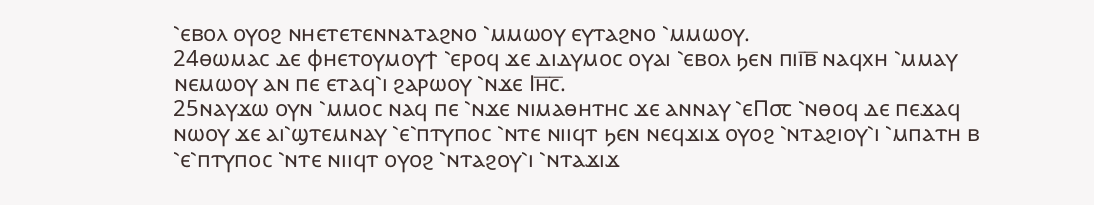⳿ⲉⲃⲟⲗ ⲟⲩⲟϩ ⲛⲏⲉⲧⲉⲧⲉⲛⲛⲁⲧⲁϩⲛⲟ ⳿ⲙⲙⲱⲟⲩ ⲉⲩⲧⲁϩⲛⲟ ⳿ⲙⲙⲱⲟⲩ.
24ⲑⲱⲙⲁⲥ ⲇⲉ ⲫⲏⲉⲧⲟⲩⲙⲟⲩϯ ⳿ⲉⲣⲟϥ ϫⲉ ⲇⲓⲇⲩⲙⲟⲥ ⲟⲩⲁⲓ ⳿ⲉⲃⲟⲗ ϧⲉⲛ ⲡⲓⲓ̅ⲃ̅ ⲛⲁϥⲭⲏ ⳿ⲙⲙⲁⲩ ⲛⲉⲙⲱⲟⲩ ⲁⲛ ⲡⲉ ⲉⲧⲁϥ⳿ⲓ ϩⲁⲣⲱⲟⲩ ⳿ⲛϫⲉ Ⲓⲏ̅ⲥ̅.
25ⲛⲁⲩϫⲱ ⲟⲩⲛ ⳿ⲙⲙⲟⲥ ⲛⲁϥ ⲡⲉ ⳿ⲛϫⲉ ⲛⲓⲙⲁⲑⲏⲧⲏⲥ ϫⲉ ⲁⲛⲛⲁⲩ ⳿ⲉⲠ⳪ ⳿ⲛⲑⲟϥ ⲇⲉ ⲡⲉϫⲁϥ ⲛⲱⲟⲩ ϫⲉ ⲁⲓ⳿ϣⲧⲉⲙⲛⲁⲩ ⳿ⲉ⳿ⲡⲧⲩⲡⲟⲥ ⳿ⲛⲧⲉ ⲛⲓⲓϥⲧ ϧⲉⲛ ⲛⲉϥϫⲓϫ ⲟⲩⲟϩ ⳿ⲛⲧⲁϩⲓⲟⲩ⳿ⲓ ⳿ⲙⲡⲁⲧⲏ ⲃ ⳿ⲉ⳿ⲡⲧⲩⲡⲟⲥ ⳿ⲛⲧⲉ ⲛⲓⲓϥⲧ ⲟⲩⲟϩ ⳿ⲛⲧⲁϩⲟⲩ⳿ⲓ ⳿ⲛⲧⲁϫⲓϫ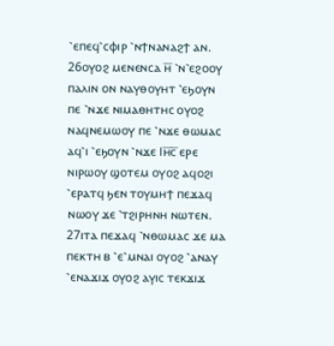⳿ⲉⲡⲉϥ⳿ⲥⲫⲓⲣ ⳿ⲛϯⲛⲁⲛⲁϩϯ ⲁⲛ.
26ⲟⲩⲟϩ ⲙⲉⲛⲉⲛⲥⲁ ⲏ̅ ⳿ⲛ⳿ⲉϩⲟⲟⲩ ⲡⲁⲗⲓⲛ ⲟⲛ ⲛⲁⲩⲑⲟⲩⲏⲧ ⳿ⲉϧⲟⲩⲛ ⲡⲉ ⳿ⲛϫⲉ ⲛⲓⲙⲁⲑⲏⲧⲏⲥ ⲟⲩⲟϩ ⲛⲁϥⲛⲉⲙⲱⲟⲩ ⲡⲉ ⳿ⲛϫⲉ ⲑⲱⲙⲁⲥ ⲁϥ⳿ⲓ ⳿ⲉϧⲟⲩⲛ ⳿ⲛϫⲉ Ⲓⲏ̅ⲥ̅ ⲉⲣⲉ ⲛⲓⲣⲱⲟⲩ ϣⲟⲧⲉⲙ ⲟⲩⲟϩ ⲁϥⲟϩⲓ ⳿ⲉⲣⲁⲧϥ ϧⲉⲛ ⲧⲟⲩⲙⲏϯ ⲡⲉϫⲁϥ ⲛⲱⲟⲩ ϫⲉ ⳿ⲧϩⲓⲣⲏⲛⲏ ⲛⲱⲧⲉⲛ.
27ⲓⲧⲁ ⲡⲉϫⲁϥ ⳿ⲛⲑⲱⲙⲁⲥ ϫⲉ ⲙⲁ ⲡⲉⲕⲧⲏ ⲃ ⳿ⲉ⳿ⲙⲛⲁⲓ ⲟⲩⲟϩ ⳿ⲁⲛⲁⲩ ⳿ⲉⲛⲁϫⲓϫ ⲟⲩⲟϩ ⲁⲩⲓⲥ ⲧⲉⲕϫⲓϫ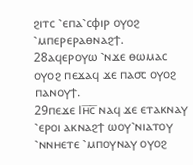ϩⲓⲧⲥ ⳿ⲉⲡⲁ⳿ⲥⲫⲓⲣ ⲟⲩⲟϩ ⳿ⲙⲡⲉⲣⲉⲣⲁⲑⲛⲁϩϯ.
28ⲁϥⲉⲣⲟⲩⲱ ⳿ⲛϫⲉ ⲑⲱⲙⲁⲥ ⲟⲩⲟϩ ⲡⲉϫⲁϥ ϫⲉ ⲡⲁ⳪ ⲟⲩⲟϩ ⲡⲁⲛⲟⲩϯ.
29ⲡⲉϫⲉ Ⲓⲏ̅ⲥ̅ ⲛⲁϥ ϫⲉ ⲉⲧⲁⲕⲛⲁⲩ ⳿ⲉⲣⲟⲓ ⲁⲕⲛⲁϩϯ ⲱⲟⲩ⳿ⲛⲓⲁⲧⲟⲩ ⳿ⲛⲛⲏⲉⲧⲉ ⳿ⲙⲡⲟⲩⲛⲁⲩ ⲟⲩⲟϩ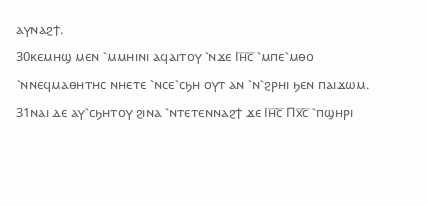ⲁⲩⲛⲁϩϯ.
30ⲕⲉⲙⲏϣ ⲙⲉⲛ ⳿ⲙⲙⲏⲓⲛⲓ ⲁϥⲁⲓⲧⲟⲩ ⳿ⲛϫⲉ Ⲓⲏ̅ⲥ̅ ⳿ⲙⲡⲉ⳿ⲙⲑⲟ ⳿ⲛⲛⲉϥⲙⲁⲑⲏⲧⲏⲥ ⲛⲏⲉⲧⲉ ⳿ⲛⲥⲉ⳿ⲥϧⲏ ⲟⲩⲧ ⲁⲛ ⳿ⲛ⳿ϩⲣⲏⲓ ϧⲉⲛ ⲡⲁⲓϫⲱⲙ.
31ⲛⲁⲓ ⲇⲉ ⲁⲩ⳿ⲥϧⲏⲧⲟⲩ ϩⲓⲛⲁ ⳿ⲛⲧⲉⲧⲉⲛⲛⲁϩϯ ϫⲉ Ⲓⲏ̅ⲥ̅ Ⲡⲭ̅ⲥ̅ ⳿ⲡϣⲏⲣⲓ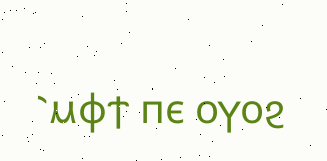⳿ⲙⲫϯ ⲡⲉ ⲟⲩⲟϩ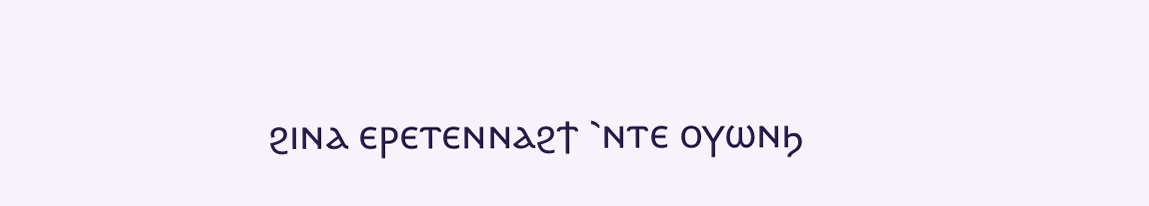ϩⲓⲛⲁ ⲉⲣⲉⲧⲉⲛⲛⲁϩϯ ⳿ⲛⲧⲉ ⲟⲩⲱⲛϧ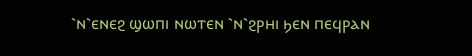⳿ⲛ⳿ⲉⲛⲉϩ ϣⲱⲡⲓ ⲛⲱⲧⲉⲛ ⳿ⲛ⳿ϩⲣⲏⲓ ϧⲉⲛ ⲡⲉϥⲣⲁⲛ